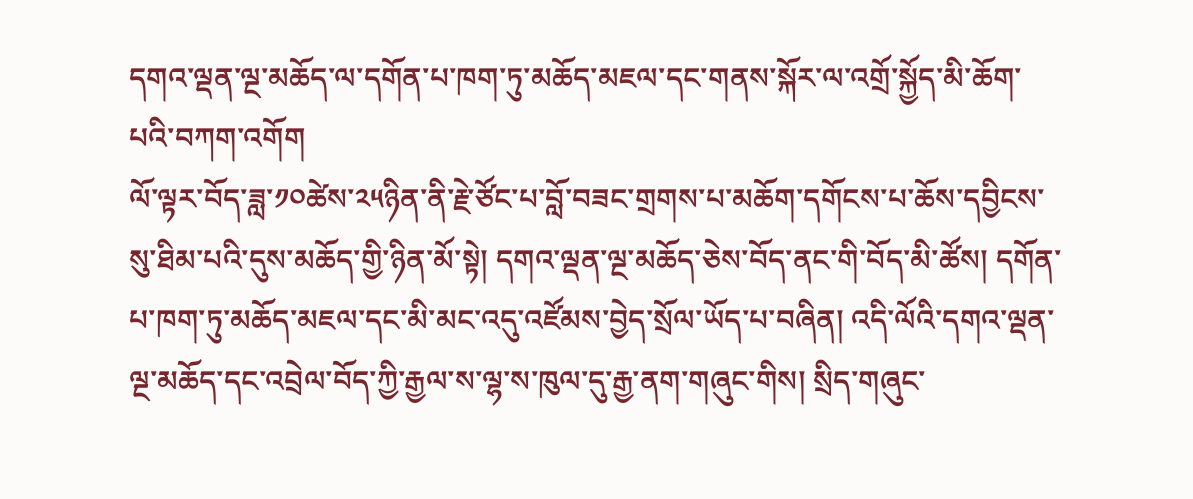དགའ་ལྡན་ལྔ་མཆོད་ལ་དགོན་པ་ཁག་ཏུ་མཆོད་མཇལ་དང་གནས་སྐོར་ལ་འགྲོ་སྐྱོད་མི་ཆོག་པའི་བཀག་འགོག
ལོ་ལྟར་བོད་ཟླ་༡༠ཚེས་༢༥ཉིན་ནི་རྗེ་ཙོང་པ་བློ་བཟང་གྲགས་པ་མཆོག་དགོངས་པ་ཆོས་དབྱིངས་སུ་ཐིམ་པའི་དུས་མཆོད་གྱི་ཉིན་མོ་སྟེ། དགའ་ལྡན་ལྔ་མཆོད་ཅེས་བོད་ནང་གི་བོད་མི་ཚོས། དགོན་པ་ཁག་ཏུ་མཆོད་མཇལ་དང་མི་མང་འདུ་འཛོམས་བྱེད་སྲོལ་ཡོད་པ་བཞིན། འདི་ལོའི་དགའ་ལྡན་ལྔ་མཆོད་དང་འབྲེལ་བོད་ཀྱི་རྒྱལ་ས་ལྷ་ས་ཁུལ་དུ་རྒྱ་ནག་གཞུང་གིས། སྲིད་གཞུང་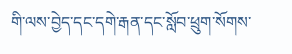གི་ལས་བྱེད་དང་དགེ་རྒན་དང་སློབ་ཕྲུག་སོགས་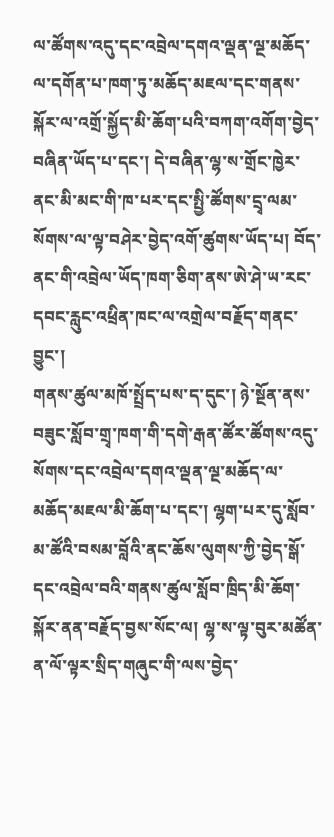ལ་ཚོགས་འདུ་དང་འབྲེལ་དགའ་ལྡན་ལྔ་མཆོད་ལ་དགོན་པ་ཁག་ཏུ་མཆོད་མཇལ་དང་གནས་སྐོར་ལ་འགྲོ་སྐྱོད་མི་ཆོག་པའི་བཀག་འགོག་བྱེད་བཞིན་ཡོད་པ་དང་། དེ་བཞིན་ལྷ་ས་གྲོང་ཁྱེར་ནང་མི་མང་གི་ཁ་པར་དང་སྤྱི་ཚོགས་དྲྭ་ལམ་སོགས་ལ་ལྟ་བཤེར་བྱེད་འགོ་ཚུགས་ཡོད་པ། བོད་ནང་གི་འབྲེལ་ཡོད་ཁག་ཅིག་ནས་ཨེ་ཤེ་ཡ་རང་དབང་རླུང་འཕྲིན་ཁང་ལ་འགྲེལ་བརྗོད་གནང་བྱུང་།
གནས་ཚུལ་མཁོ་སྤྲོད་པས་ད་དུང་། ཉེ་སྔོན་ནས་བཟུང་སློབ་གྲྭ་ཁག་གི་དགེ་རྒན་ཚོར་ཚོགས་འདུ་སོགས་དང་འབྲེལ་དགའ་ལྡན་ལྔ་མཆོད་ལ་མཆོད་མཇལ་མི་ཆོག་པ་དང་། ལྷག་པར་དུ་སློབ་མ་ཚོའི་བསམ་བློའི་ནང་ཆོས་ལུགས་ཀྱི་བྱེད་སྒོ་དང་འབྲེལ་བའི་གནས་ཚུལ་སློབ་ཁྲིད་མི་ཆོག་སྐོར་ནན་བརྗོད་བྱས་སོང་ལ། ལྷ་ས་ལྟ་བུར་མཚོན་ན་ལོ་ལྟར་སྲིད་གཞུང་གི་ལས་བྱེད་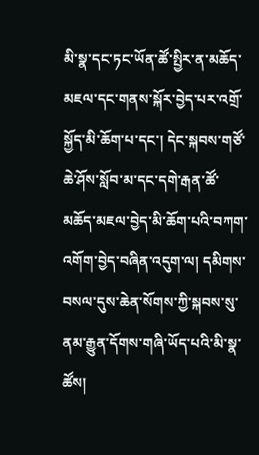མི་སྣ་དང་ཏང་ཡོན་ཚོ་སྤྱིར་ན་མཆོད་མཇལ་དང་གནས་སྐོར་བྱེད་པར་འགྲོ་སྐྱོད་མི་ཆོག་པ་དང་། དེང་སྐབས་གཙོ་ཆེ་ཤོས་སློབ་མ་དང་དགེ་རྒན་ཚོ་མཆོད་མཇལ་བྱེད་མི་ཆོག་པའི་བཀག་འགོག་བྱེད་བཞིན་འདུག་ལ། དམིགས་བསལ་དུས་ཆེན་སོགས་ཀྱི་སྐབས་སུ་ནམ་རྒྱུན་དོགས་གཞི་ཡོད་པའི་མི་སྣ་ཚོས།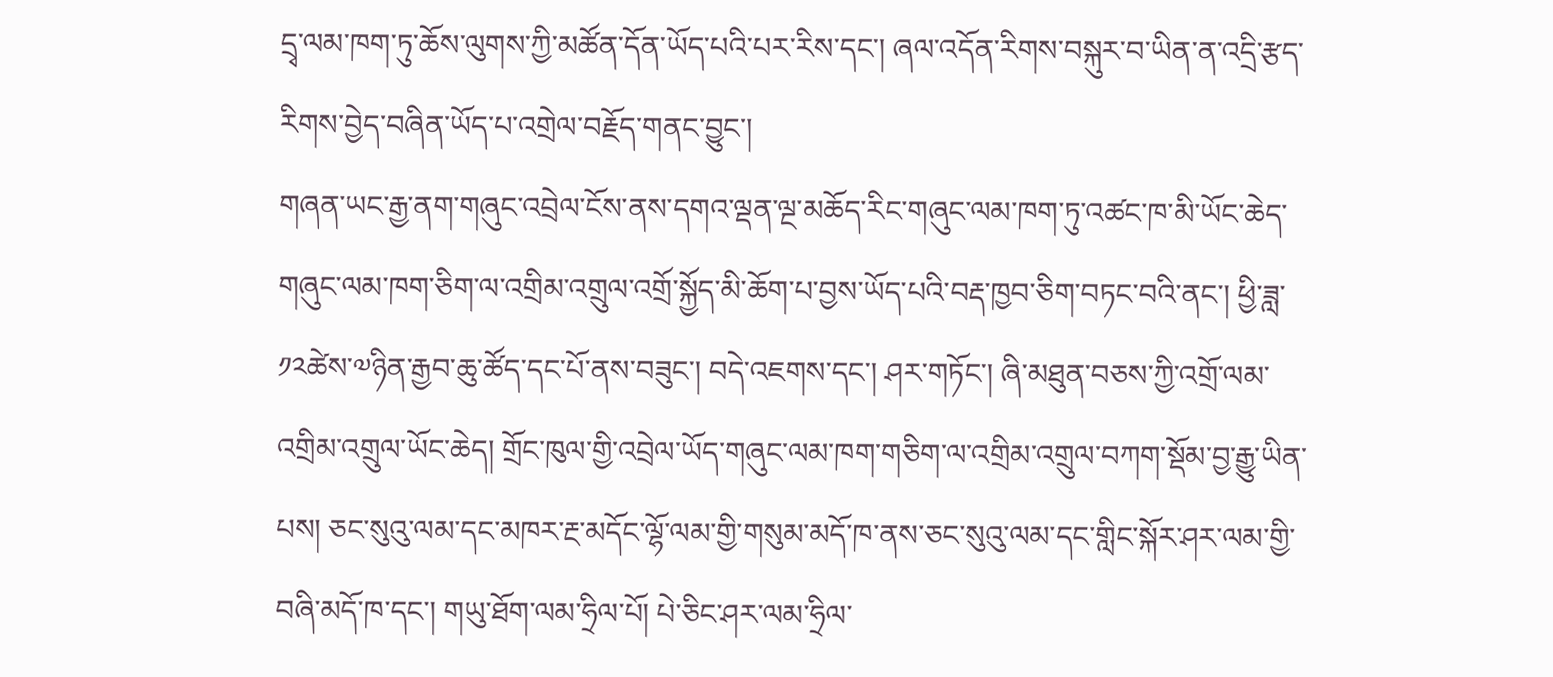དྲྭ་ལམ་ཁག་ཏུ་ཆོས་ལུགས་ཀྱི་མཚོན་དོན་ཡོད་པའི་པར་རིས་དང་། ཞལ་འདོན་རིགས་བསྐུར་བ་ཡིན་ན་འདྲི་རྩད་རིགས་བྱེད་བཞིན་ཡོད་པ་འགྲེལ་བརྗོད་གནང་བྱུང་།
གཞན་ཡང་རྒྱ་ནག་གཞུང་འབྲེལ་ངོས་ནས་དགའ་ལྡན་ལྔ་མཆོད་རིང་གཞུང་ལམ་ཁག་ཏུ་འཚང་ཁ་མི་ཡོང་ཆེད་གཞུང་ལམ་ཁག་ཅིག་ལ་འགྲིམ་འགྲུལ་འགྲོ་སྐྱོད་མི་ཆོག་པ་བྱས་ཡོད་པའི་བརྡ་ཁྱབ་ཅིག་བཏང་བའི་ནང་། ཕྱི་ཟླ་༡༢ཚེས་༧ཉིན་རྒྱབ་ཆུ་ཚོད་དང་པོ་ནས་བཟུང་། བདེ་འཇགས་དང་། ཤར་གཏོང་། ཞི་མཐུན་བཅས་ཀྱི་འགྲོ་ལམ་འགྲིམ་འགྲུལ་ཡོང་ཆེད། གྲོང་ཁུལ་གྱི་འབྲེལ་ཡོད་གཞུང་ལམ་ཁག་གཅིག་ལ་འགྲིམ་འགྲུལ་བཀག་སྡོམ་བྱ་རྒྱུ་ཡིན་པས། ཅང་སུའུ་ལམ་དང་མཁར་རྔ་མདོང་ལྷོ་ལམ་གྱི་གསུམ་མདོ་ཁ་ནས་ཅང་སུའུ་ལམ་དང་གླིང་སྐོར་ཤར་ལམ་གྱི་བཞི་མདོ་ཁ་དང་། གཡུ་ཐོག་ལམ་ཧྲིལ་པོ། པེ་ཅིང་ཤར་ལམ་ཧྲིལ་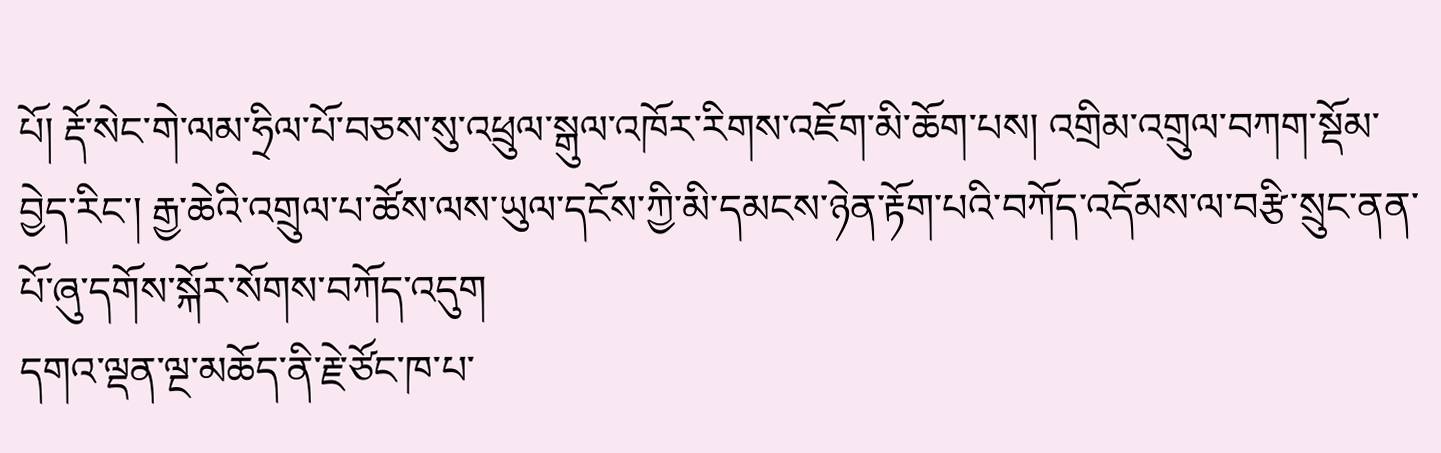པོ། རྡོ་སེང་གེ་ལམ་ཧྲིལ་པོ་བཅས་སུ་འཕྲུལ་སྒུལ་འཁོར་རིགས་འཇོག་མི་ཆོག་པས། འགྲིམ་འགྲུལ་བཀག་སྡོམ་བྱེད་རིང་། རྒྱ་ཆེའི་འགྲུལ་པ་ཚོས་ལས་ཡུལ་དངོས་ཀྱི་མི་དམངས་ཉེན་རྟོག་པའི་བཀོད་འདོམས་ལ་བརྩི་སྲུང་ནན་པོ་ཞུ་དགོས་སྐོར་སོགས་བཀོད་འདུག
དགའ་ལྡན་ལྔ་མཆོད་ནི་རྗེ་ཙོང་ཁ་པ་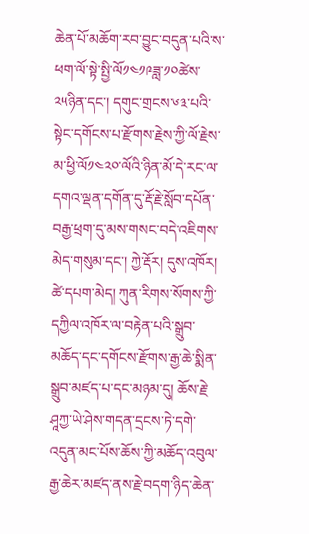ཆེན་པོ་མཆོག་རབ་བྱུང་བདུན་པའི་ས་ཕག་ལོ་སྟེ་སྤྱི་ལོ༡༤༡༩ཟླ་༡༠ཚེས་༢༥ཉིན་དང་། དགུང་གྲངས་༦༣་པའི་སྟེང་དགོངས་པ་རྫོགས་རྗེས་ཀྱི་ལོ་རྗེས་མ་ཕྱི་ལོ༡༤༢༠་ལོའི་ཉིན་མོ་དེ་རང་ལ་དགའ་ལྡན་དགོན་དུ་རྡོ་རྗེ་སློབ་དཔོན་བརྒྱ་ཕྲག་དུ་མས་གསང་བདེ་འཇིགས་མེད་གསུམ་དང་། ཀྱེ་རྡོར། དུས་འཁོར། ཚེ་དཔག་མེད། ཀུན་རིགས་སོགས་ཀྱི་དཀྱིལ་འཁོར་ལ་བརྟེན་པའི་སྒྲུབ་མཆོད་དང་དགོངས་རྫོགས་རྒྱ་ཆེ་སྨིན་སྒྲུབ་མཛད་པ་དང་མཉམ་དུ། ཆོས་རྗེ་ཤཱཀྱ་ཡེ་ཤེས་གདན་དྲངས་ཏེ་དགེ་འདུན་མང་པོས་ཆོས་ཀྱི་མཆོད་འབུལ་རྒྱ་ཆེར་མཛད་ནས་རྗེ་བདག་ཉིད་ཆེན་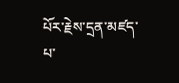པོར་རྗེས་དྲན་མཛད་པ་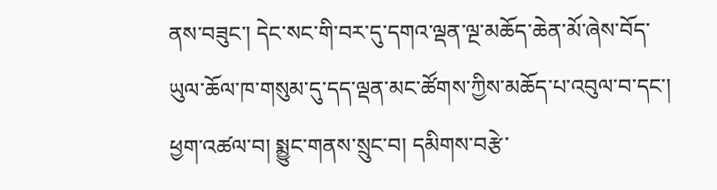ནས་བཟུང་། དེང་སང་གི་བར་དུ་དགའ་ལྡན་ལྔ་མཆོད་ཆེན་མོ་ཞེས་བོད་ཡུལ་ཆོལ་ཁ་གསུམ་དུ་དད་ལྡན་མང་ཚོགས་ཀྱིས་མཆོད་པ་འབུལ་བ་དང་། ཕྱག་འཚལ་བ། སྨྱུང་གནས་སྲུང་བ། དམིགས་བརྩེ་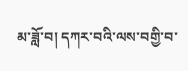མ་ཟློ་བ། དཀར་བའི་ལས་བགྱི་བ་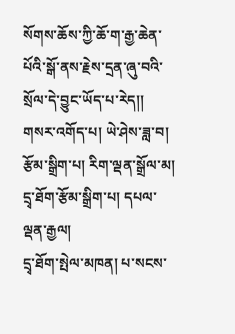སོགས་ཆོས་ཀྱི་ཆོ་ག་རྒྱ་ཆེན་པོའི་སྒོ་ནས་རྗེས་དྲན་ཞུ་བའི་སྲོལ་དེ་བྱུང་ཡོད་པ་རེད།།
གསར་འགོད་པ། ཡེ་ཤེས་ཟླ་བ།
རྩོམ་སྒྲིག་པ། རིག་ལྡན་སྒྲོལ་མ།
དྲྭ་ཐོག་རྩོམ་སྒྲིག་པ། དཔལ་ལྡན་རྒྱལ།
དྲྭ་ཐོག་སྤེལ་མཁན། པ་སངས་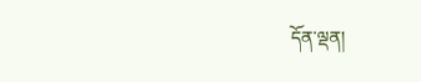དོན་ལྡན།